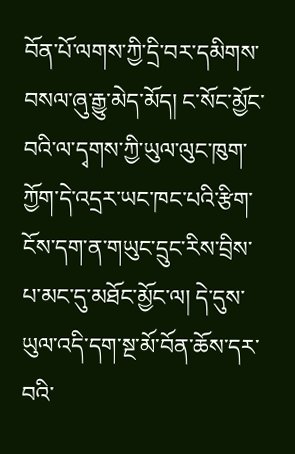བོན་པོ་ལགས་ཀྱི་དྲི་བར་དམིགས་བསལ་ཞུ་རྒྱུ་མེད་མོད། ང་སོང་མྱོང་བའི་ལ་དྭགས་ཀྱི་ཡུལ་ལུང་ཁུག་ཀྱོག་དེ་འདྲར་ཡང་ཁང་པའི་རྩིག་ངོས་དག་ན་གཡུང་དྲུང་རིས་བྲིས་པ་མང་དུ་མཐོང་མྱོང་ལ། དེ་དུས་ཡུལ་འདི་དག་སྔ་མོ་བོན་ཆོས་དར་བའི་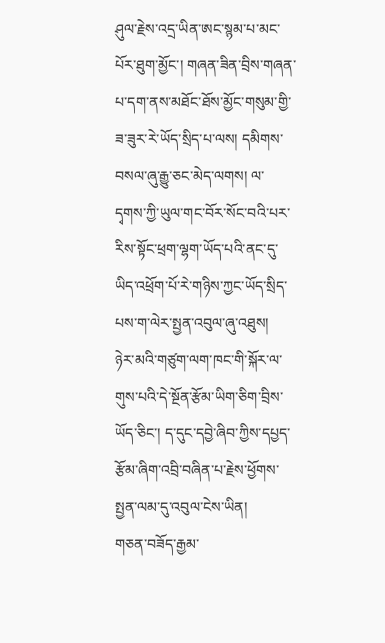ཤུལ་རྗེས་འདྲ་ཡིན་ཨང་སྙམ་པ་མང་པོར་ཐུག་མྱོང་། གཞན་ཟིན་བྲིས་གཞན་པ་དག་ནས་མཐོང་ཐོས་མྱོང་གསུམ་གྱི་ཟ་ཟུར་རེ་ཡོད་སྲིད་པ་ལས། དམིགས་བསལ་ཞུ་རྒྱུ་ཅང་མེད་ལགས། ལ་དྭགས་ཀྱི་ཡུལ་གང་བོར་སོང་བའི་པར་རིས་སྟོང་ཕྲག་ལྷག་ཡོད་པའི་ནང་དུ་ཡིད་འཕྲོག་པོ་རེ་གཉིས་ཀྱང་ཡོད་སྲིད་པས་ག་ལེར་སྤྱན་འབུལ་ཞུ་འཐུས།
ཉེར་མའི་གཙུག་ལག་ཁང་གི་སྐོར་ལ་གུས་པའི་དེ་སྔོན་རྩོམ་ཡིག་ཅིག་བྲིས་ཡོད་ཅིང་། ད་དུང་དབྱེ་ཞིབ་ཀྱིས་དཔྱད་རྩོམ་ཞིག་འབྲི་བཞིན་པ་རྗེས་ཕྱོགས་སྤྱན་ལམ་དུ་འབུལ་ངེས་ཡིན།
གཅན་བཟོད་རྒྱམ་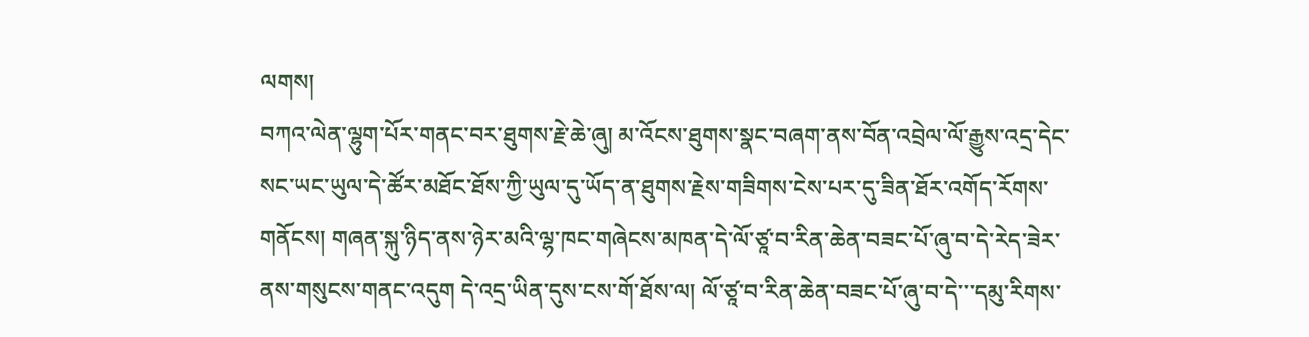ལགས།
བཀའ་ལེན་ལྷུག་པོར་གནང་བར་ཐུགས་རྗེ་ཆེ་ཞུ། མ་འོངས་ཐུགས་སྣང་བཞག་ནས་བོན་འབྲེལ་ལོ་རྒྱུས་འདྲ་དེང་སང་ཡང་ཡུལ་དེ་ཚོར་མཐོང་ཐོས་ཀྱི་ཡུལ་དུ་ཡོད་ན་ཐུགས་རྗེས་གཟིགས་ངེས་པར་དུ་ཟིན་ཐོར་འགོད་རོགས་གནོངས། གཞན་སྐུ་ཉིད་ནས་ཉེར་མའི་ལྷ་ཁང་གཞེངས་མཁན་དེ་ལོ་ཙཱ་བ་རིན་ཆེན་བཟང་པོ་ཞུ་བ་དེ་རེད་ཟེར་ནས་གསུངས་གནང་འདུག དེ་འདྲ་ཡིན་དུས་ངས་གོ་ཐོས་ལ། ལོ་ཙཱ་བ་རིན་ཆེན་བཟང་པོ་ཞུ་བ་དེ་་་དམུ་རིགས་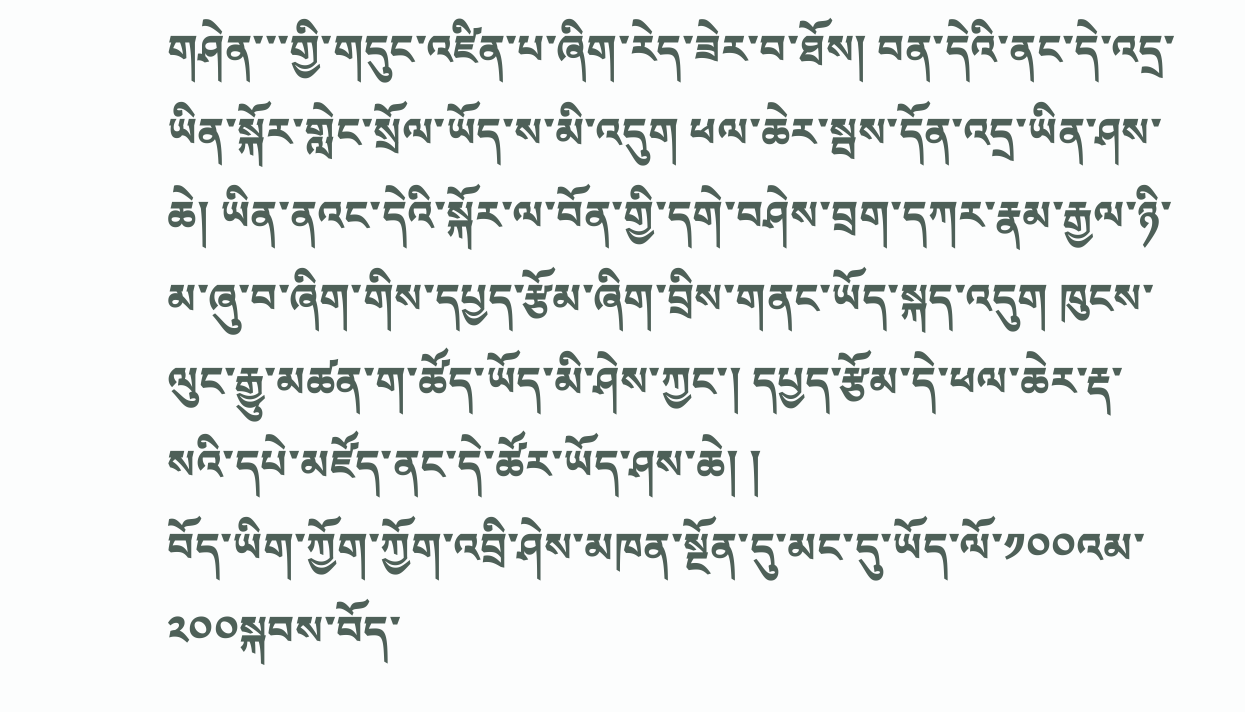གཤེན་་་གྱི་གདུང་འཛིན་པ་ཞིག་རེད་ཟེར་བ་ཐོས། བན་དེའི་ནང་དེ་འདྲ་ཡིན་སྐོར་གླེང་སྲོལ་ཡོད་ས་མི་འདུག ཕལ་ཆེར་སྦས་དོན་འདྲ་ཡིན་ཤས་ཆེ། ཡིན་ནའང་དེའི་སྐོར་ལ་བོན་གྱི་དགེ་བཤེས་བྲག་དཀར་རྣམ་རྒྱལ་ཉི་མ་ཞུ་བ་ཞིག་གིས་དཔྱད་རྩོམ་ཞིག་བྲིས་གནང་ཡོད་སྐད་འདུག ཁུངས་ལུང་རྒྱུ་མཚན་ག་ཚོད་ཡོད་མི་ཤེས་ཀྱང་། དཔྱད་རྩོམ་དེ་ཕལ་ཆེར་རྡ་སའི་དཔེ་མཛོད་ནང་དེ་ཚོར་ཡོད་ཤས་ཆེ། །
བོད་ཡིག་ཀྱོག་ཀྱོག་འབྲི་ཤེས་མཁན་སྔོན་དུ་མང་དུ་ཡོད་ལོ་༡༠༠འམ་༢༠༠སྐབས་བོད་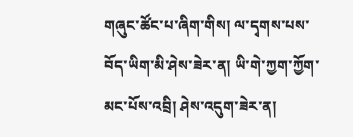གཞུང་ཚོང་པ་ཞིག་གིས། ལ་དྭགས་པས་བོད་ཡིག་མི་ཤེས་ཟེར་ན། ཡི་གེ་ཀྱག་ཀྱོག་མང་པོས་འབྲི། ཤེས་འདུག་ཟེར་ན།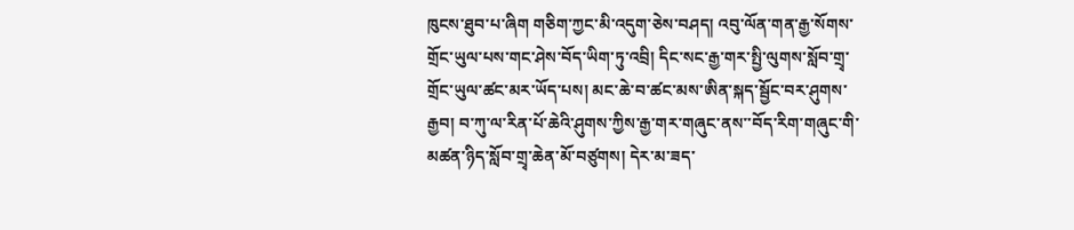ཁུངས་ཐུབ་པ་ཞིག གཅིག་ཀྱང་མི་འདུག་ཅེས་བཤད། འབུ་ལོན་གན་རྒྱ་སོགས་གྲོང་ཡུལ་པས་གང་ཤེས་བོད་ཡིག་ཏུ་འབྲི། དིང་སང་རྒྱ་གར་སྤྱི་ལུགས་སློབ་གྲྭ་གྲོང་ཡུལ་ཚང་མར་ཡོད་པས། མང་ཆེ་བ་ཚང་མས་ཨིན་སྐད་སྦྱོང་བར་ཤུགས་རྒྱབ། བ་ཀུ་ལ་རིན་པོ་ཆེའི་ཤུགས་ཀྱིས་རྒྱ་གར་གཞུང་ནས་་བོད་རིག་གཞུང་གི་མཚན་ཉིད་སློབ་གྲྭ་ཆེན་མོ་བཙུགས། དེར་མ་ཟད་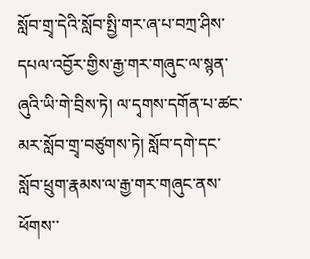སློབ་གྲྭ་དེའི་སློབ་སྤྱི་གར་ཞ་པ་བཀྲ་ཤིས་དཔལ་འབྱོར་གྱིས་རྒྱ་གར་གཞུང་ལ་སྙན་ཞུའི་ཡི་གེ་བྲིས་ཏེ། ལ་དྭགས་དགོན་པ་ཚང་མར་སློབ་གྲྭ་བཙུགས་ཏེ། སློབ་དགེ་དང་སློབ་ཕྲུག་རྣམས་ལ་རྒྱ་གར་གཞུང་ནས་ཕོགས་་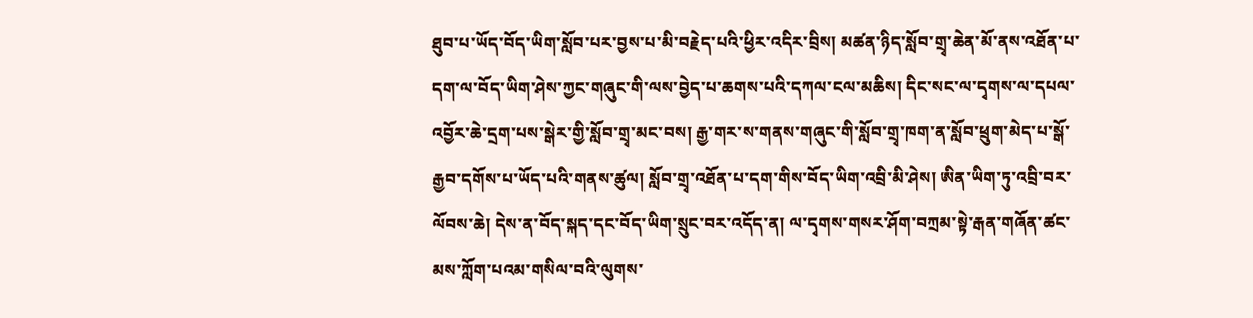ཐུབ་པ་ཡོད་བོད་ཡིག་སློབ་པར་བྱས་པ་མི་བརྗེད་པའི་ཕྱིར་འདིར་བྲིས། མཚན་ཉིད་སློབ་གྲྭ་ཆེན་མོ་ནས་འཐོན་པ་དག་ལ་བོད་ཡིག་ཤེས་ཀྱང་གཞུང་གི་ལས་བྱེད་པ་ཆགས་པའི་དཀལ་ངལ་མཆིས། དིང་སང་ལ་དྭགས་ལ་དཔལ་འབྱོར་ཆེ་དྲག་པས་སྒེར་གྱི་སློབ་གྲྭ་མང་བས། རྒྱ་གར་ས་གནས་གཞུང་གི་སློབ་གྲྭ་ཁག་ན་སློབ་ཕྲུག་མེད་པ་སྒོ་རྒྱབ་དགོས་པ་ཡོད་པའི་གནས་ཚུལ། སློབ་གྲྭ་འཐོན་པ་དག་གིས་བོད་ཡིག་འབྲི་མི་ཤེས། ཨིན་ཡིག་ཏུ་འབྲི་བར་ལོབས་ཆེ། དེས་ན་བོད་སྐད་དང་བོད་ཡིག་སྲུང་བར་འདོད་ན། ལ་དྭགས་གསར་ཤོག་བཀྲམ་སྟེ་རྒན་གཞོན་ཚང་མས་ཀློག་པའམ་གསིལ་བའི་ལུགས་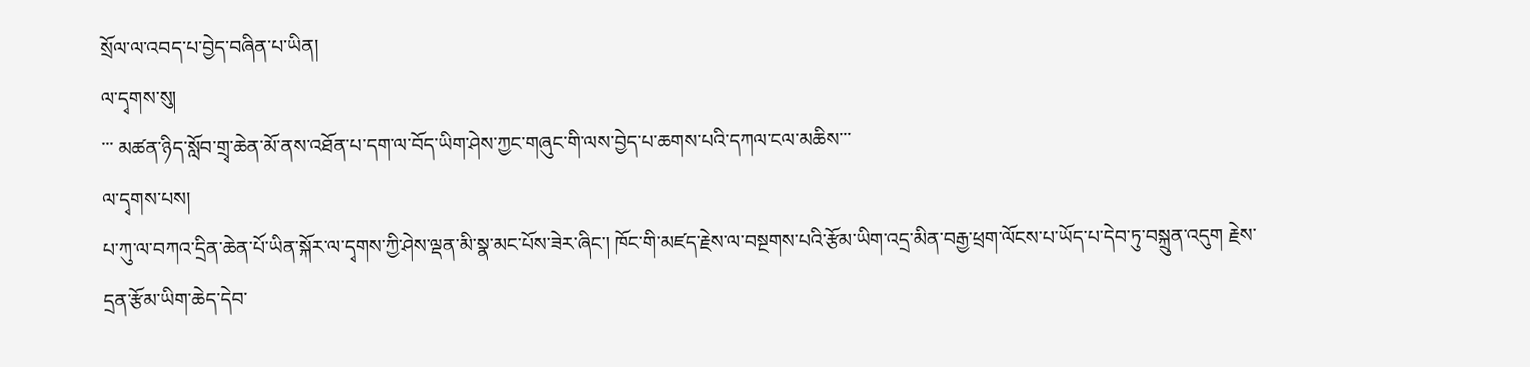སྲོལ་ལ་འབད་པ་བྱེད་བཞིན་པ་ཡིན།
ལ་དྭགས་སུ།
་་་ མཚན་ཉིད་སློབ་གྲྭ་ཆེན་མོ་ནས་འཐོན་པ་དག་ལ་བོད་ཡིག་ཤེས་ཀྱང་གཞུང་གི་ལས་བྱེད་པ་ཆགས་པའི་དཀལ་ངལ་མཆིས་་་
ལ་དྭགས་པས།
པ་ཀུ་ལ་བཀའ་དྲིན་ཆེན་པོ་ཡིན་སྐོར་ལ་དྭགས་ཀྱི་ཤེས་ལྡན་མི་སྣ་མང་པོས་ཟེར་ཞིང་། ཁོང་གི་མཛད་རྗེས་ལ་བསྔགས་པའི་རྩོམ་ཡིག་འདྲ་མིན་བརྒྱ་ཕྲག་ལོངས་པ་ཡོད་པ་དེབ་ཏུ་བསྐྲུན་འདུག རྗེས་དྲན་རྩོམ་ཡིག་ཆེད་དེབ་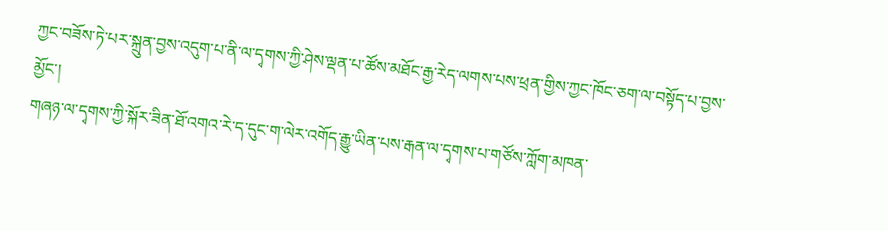ཀྱང་བཟོས་ཏེ་པར་སྐྲུན་བྱས་འདུག་པ་ནི་ལ་དྭགས་ཀྱི་ཤེས་ལྡན་པ་ཚོས་མཐོང་རྒྱ་རེད་ལགས་པས་ཕྲན་གྱིས་ཀྱང་ཁོང་ཅག་ལ་བསྟོད་པ་བྱས་མྱོང་།
གཞཉ་ལ་དྭགས་ཀྱི་སྐོར་ཟིན་ཐོ་འགའ་རེ་ད་དུང་ག་ལེར་འགོད་རྒྱུ་ཡིན་པས་རྒན་ལ་དྭགས་པ་གཙོས་ཀློག་མཁན་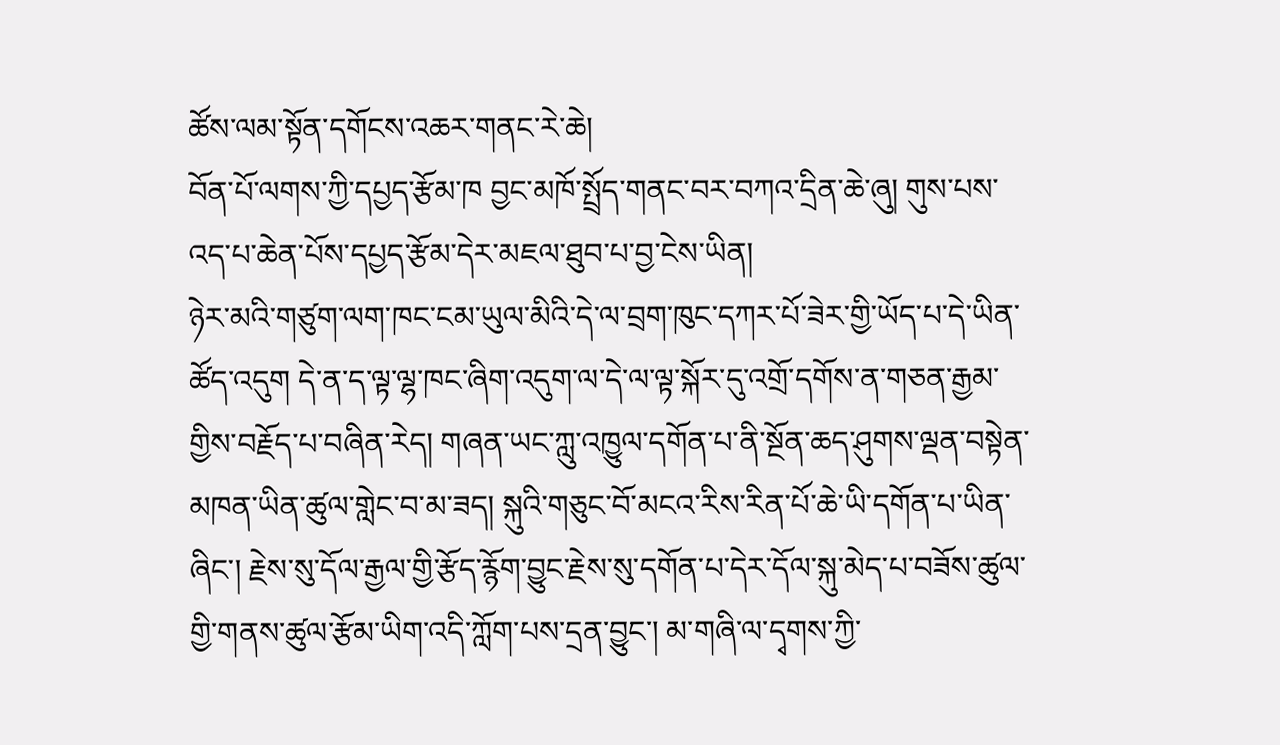ཚོས་ལམ་སྟོན་དགོངས་འཆར་གནང་རེ་ཆེ།
བོན་པོ་ལགས་ཀྱི་དཔྱད་རྩོམ་ཁ བྱང་མཁོ་སྤྲོད་གནང་བར་བཀའ་དྲིན་ཆེ་ཞུ། གུས་པས་འད་པ་ཆེན་པོས་དཔྱད་རྩོམ་དེར་མཇལ་ཐུབ་པ་བྱ་ངེས་ཡིན།
ཉེར་མའི་གཙུག་ལག་ཁང་ངམ་ཡུལ་མིའི་དེ་ལ་བྲག་ཁུང་དཀར་པོ་ཟེར་གྱི་ཡོད་པ་དེ་ཡིན་ཚོད་འདུག དེ་ན་ད་ལྟ་ལྷ་ཁང་ཞིག་འདུག་ལ་དེ་ལ་ལྟ་སྐོར་དུ་འགྲོ་དགོས་ན་གཅན་རྒྱམ་གྱིས་བརྗོད་པ་བཞིན་རེད། གཞན་ཡང་ཀླུ་འཁྱུལ་དགོན་པ་ནི་སྔོན་ཆད་ཤུགས་ལྡན་བསྟེན་མཁན་ཡིན་ཚུལ་གླེང་བ་མ་ཟད། སྐུའི་གཅུང་བོ་མངའ་རིས་རིན་པོ་ཆེ་ཡི་དགོན་པ་ཡིན་ཞིང་། རྗེས་སུ་དོལ་རྒྱལ་གྱི་རྩོད་རྙོག་བྱུང་རྗེས་སུ་དགོན་པ་དེར་དོལ་སྐུ་མེད་པ་བཟོས་ཚུལ་གྱི་གནས་ཚུལ་རྩོམ་ཡིག་འདི་ཀློག་པས་དྲན་བྱུང་། མ་གཞི་ལ་དྭགས་ཀྱི་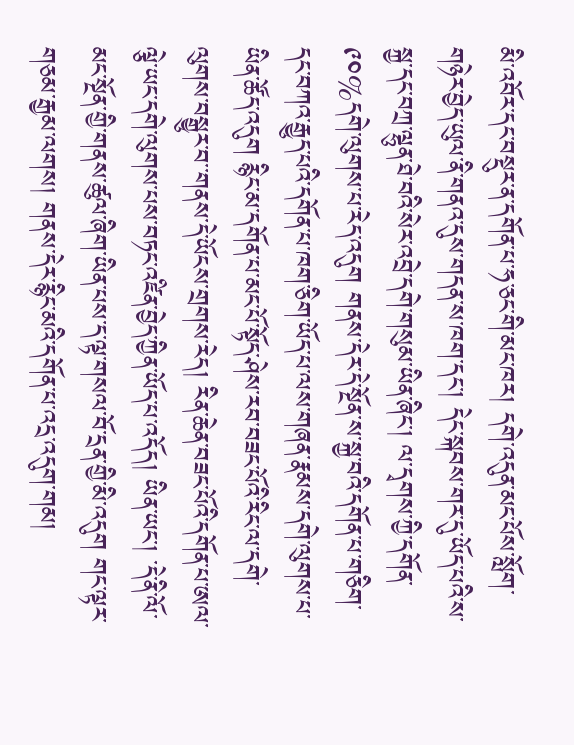མི་འབོར་དང་བསྡུར་ན་དགོན་པ་ཧ་ཅང་གི་མང་ཁར། དགེ་འདུན་མང་པོས་སློག་གཉེར་བྱེད་ཡུལ་ནི་གནའ་དུས་གདན་ས་ཁག་དང་། དེང་སྐབས་གར་དུ་ཡོད་པའི་ས་སྐྱ་དང་བཀྲ་ལྷུན་ཐེ་བའི་སེར་འབྲེ་དགེ་གསུམ་ཡིན་ཞིང་། ལ་དྭགས་ཀྱི་དགོན་༩༠%དགེ་ལུགས་པ་རེད་འདུག གནས་དེར་དེ་སྔོན་ས་སྐྱ་བའི་དགོན་པ་གཅིག་དང་བཀའ་རྒྱུད་པའི་དགོན་པ་ཁག་ཅིག་ཡོད་པ་ལས་གཞན་རྣམས་དགེ་ལུགས་པ་ཡིན་ཚོད་འདུག རྙིང་མ་དགོན་པ་མང་པོ་སྟོད་ཤེས་རབ་བཟང་པོའི་རིང་ལ་དགེ་ལུགས་བསྒྱུར་བ་་གནས་དེ་ཡོངས་གྲགས་རེད། རིན་ཆེན་བཟང་པོའི་དགོན་པ་ཨལ་ལྕེ་ཡང་དགེ་ལུགས་པས་བཏང་འཛིན་བྱེད་ཀྱིན་ཡོད་པ་འདོད། ཡིན་ཡང་། ་དེ་ནི་ལོ་མང་སྔོན་གྱི་གནས་ཚུལ་ཞིག་ཡིན་པས་ད་ལྟ་གསལ་བོ་དྲན་གྱི་མི་འདུག གང་ལྟར་གཅམ་རྒྱམ་ལགས། གནས་དེར་རྙིང་མའི་དགོན་པ་འདྲ་འདུག་གམ།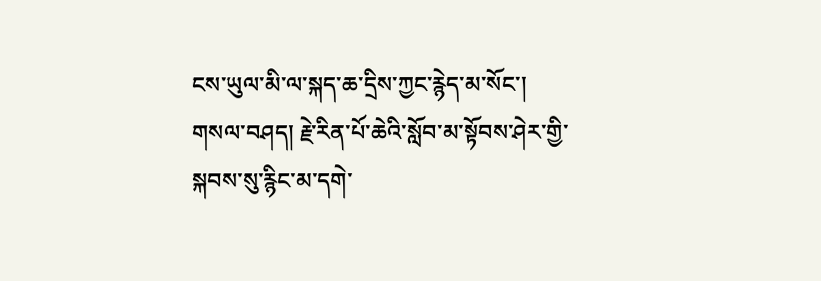ངས་ཡུལ་མི་ལ་སྐད་ཆ་དྲིས་ཀྱང་རྙེད་མ་སོང་།
གསལ་བཤད། རྗེ་རིན་པོ་ཆེའི་སློབ་མ་སྟོབས་ཤེར་གྱི་སྐབས་སུ་རྙིང་མ་དགེ་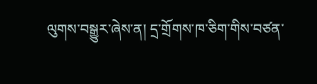ལུགས་བསྒྱུར་ཞེས་ན། དྲ་གྲོགས་ཁ་ཅིག་གིས་བཙན་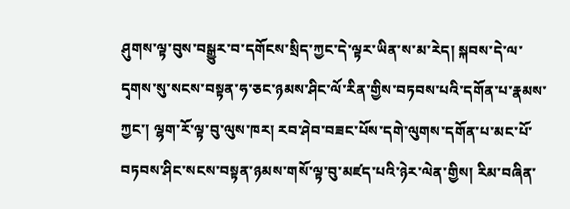ཤུགས་ལྟ་བུས་བསྒྱུར་བ་དགོངས་སྲིད་ཀྱང་དེ་ལྟར་ཡིན་ས་མ་རེད། སྐབས་དེ་ལ་དྭགས་སུ་སངས་བསྟན་ཧ་ཅང་ཉམས་ཤིང་ལོ་རིན་གྱིས་བཏབས་པའི་དགོན་པ་རྣམས་ཀྱང་། ལྷག་རོ་ལྟ་བུ་ལུས་ཁར། རབ་ཤེབ་བཟང་པོས་དགེ་ལུགས་དགོན་པ་མང་པོ་བཏབས་ཤིང་སངས་བསྟན་ཉམས་གསོ་ལྟ་བུ་མཛད་པའི་ཉེར་ལེན་གྱིས། རིམ་བཞིན་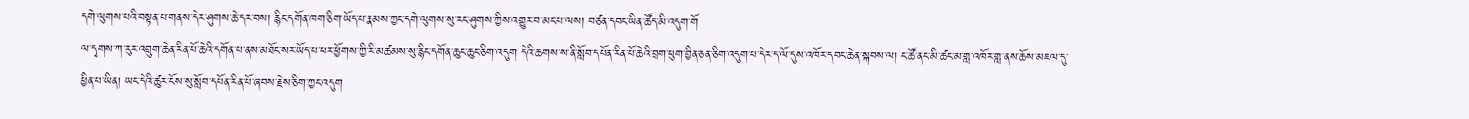དགེ་ལུགས་པའི་བསྟན་པ་གནས་དེར་ཤུགས་ཆེ་དར་བས། རྙིང་དགོན་ཁག་ཅིག་ཡོད་པ་རྣམས་ཀྱང་དགེ་ལུགས་སུ་རང་ཤུགས་ཀྱིས་འགྱུར་བ་མང་པ་ལས། བཙན་དབང་ཡིན་ཚོད་མི་འདུག་གོ
ལ་དྭགས་ཀ་རུར་འབྲུག་ཆེན་རིན་པོ་ཆེའི་དགོན་པ་ནས་མཐོང་སར་ཡོད་པ་ཕར་ཕྱོགས་ཀྱི་རི་མཚམས་སུ་རྙིང་དགོན་ཆུང་ཆུང་ཅིག་འདུག དེའི་ཆགས་ས་ནི་སློབ་དཔོན་རིན་པོ་ཆེའི་བྲག་ཕུག་བྱིན་ཅན་ཅིག་འདུག་པ་དེར་ད་ལོ་དུས་འཁོར་དབང་ཆེན་སྐབས་ལ། ང་ཚོ་ནང་མི་ཚང་མ་གླ་འཁོར་གླ་ནས་ཆོས་མཇལ་དུ་ཕྱིན་པ་ཡིན། ཡང་དེའི་ཚུར་ངོས་སུ་སློབ་དཔོན་རིན་པོ་ཞབས་རྗེས་ཅིག་ཀྱང་འདུག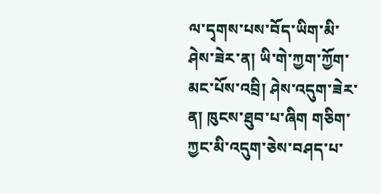ལ་དྭགས་པས་བོད་ཡིག་མི་ཤེས་ཟེར་ན། ཡི་གེ་ཀྱག་ཀྱོག་མང་པོས་འབྲི། ཤེས་འདུག་ཟེར་ན། ཁུངས་ཐུབ་པ་ཞིག གཅིག་ཀྱང་མི་འདུག་ཅེས་བཤད་པ་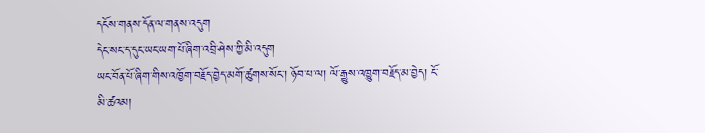དངོས་གནས་དོན་ལ་གནས་འདུག
དེང་སང་ད་དུང་ཡང་ཡག་པོ་ཞིག་འབྲི་ཤེས་ཀྱི་མི་འདུག
ཡང་བོན་པོ་ཞིག་གིས་འཁྱོག་བརྗོད་བྱེད་མགོ་ཚུགས་སོང་། ཉོབ་པ་ལ། ལོ་རྒྱུས་འཁྱུག་བརྗོད་མ་བྱེད། ངོ་མི་ཚའམ།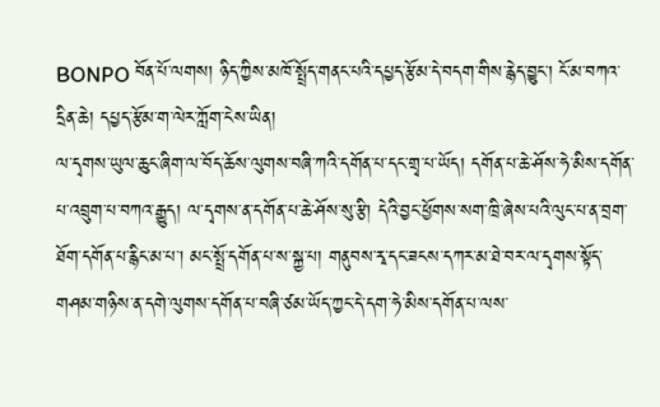BONPO བོན་པོ་ལགས། ཉིད་ཀྱིས་མཁོ་སྤྲོད་གནང་པའི་དཔྱད་རྩོམ་དེ་བདག་གིས་རྙེད་བྱུང་། ངོ་མ་བཀའ་དྲིན་ཆེ། དཔྱད་རྩོམ་ག་ལེར་ཀློག་ངེས་ཡིན།
ལ་དྭགས་ཡུལ་ཆུང་ཞིག་ལ་བོད་ཆོས་ལུགས་བཞི་ཀའི་དགོན་པ་དང་གྲྭ་པ་ཡོད། དགོན་པ་ཆེ་ཤོས་ཧེ་མིས་དགོན་པ་འབྲུག་པ་བཀའ་རྒྱུད། ལ་དྭགས་ན་དགོན་པ་ཆེ་ཤོས་སུ་རྩི། དེའི་བྱང་ཕྱོགས་སག་ཁྲི་ཞེས་པའི་ལུང་པ་ན་བྲག་ཐོག་དགོན་པ་རྙིང་མ་པ་། མང་སྤྲོ་དགོན་པ་ས་སྐྱ་པ། གནུབས་རྭ་དང་ཟངས་དཀར་མ་ཐེ་བར་ལ་དྭགས་སྟོད་གཤམ་གཉིས་ན་དགེ་ལུགས་དགོན་པ་བཞི་ཙམ་ཡོད་ཀྱང་དེ་དག་ཧེ་མིས་དགོན་པ་ལས་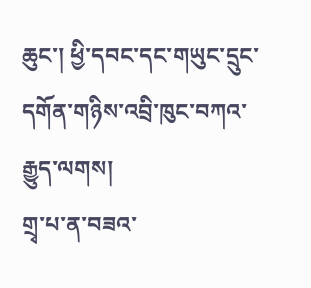ཆུང་། ཕྱི་དབང་དང་གཡུང་དྲུང་དགོན་གཉིས་འབྲི་ཁུང་བཀའ་རྒྱུད་ལགས།
གྲྭ་པ་ན་བཟའ་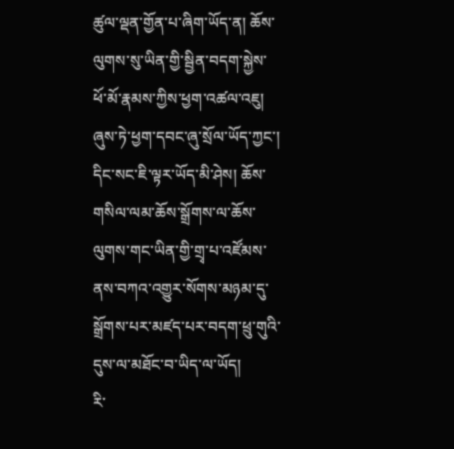ཚུལ་ལྡན་གྱོན་པ་ཞིག་ཡོད་ན། ཆོས་ལུགས་སུ་ཡིན་གྱི་སྦྱིན་བདག་སྐྱེས་ཕོ་མོ་རྣམས་ཀྱིས་ཕྱག་འཚལ་འཇུ། ཞུས་ཏེ་ཕྱག་དབང་ཞུ་སྲོལ་ཡོད་ཀྱང་། དིང་སང་ཇི་ལྟར་ཡོད་མི་ཤེས། ཆོས་གསིལ་ལམ་ཆོས་སྒྲོགས་ལ་ཆོས་ལུགས་གང་ཡིན་གྱི་གྲྭ་པ་འཛོམས་ནས་བཀའ་འགྱུར་སོགས་མཉམ་དུ་སྒྲོགས་པར་མཛད་པར་བདག་ཕྲུ་གུའི་དུས་ལ་མཐོང་བ་ཡིད་ལ་ཡོད།
རི་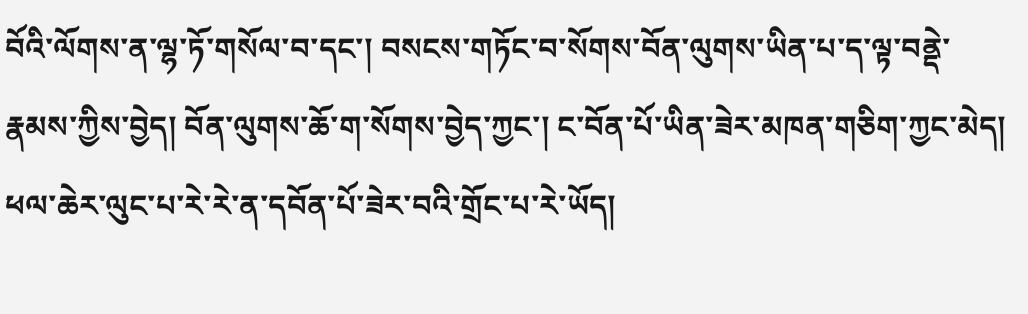བོའི་ལོགས་ན་ལྷ་ཏོ་གསོལ་བ་དང་། བསངས་གཏོང་བ་སོགས་བོན་ལུགས་ཡིན་པ་ད་ལྟ་བནྡེ་རྣམས་ཀྱིས་བྱེད། བོན་ལུགས་ཆོ་ག་སོགས་བྱེད་ཀྱང་། ང་བོན་པོ་ཡིན་ཟེར་མཁན་གཅིག་ཀྱང་མེད། ཕལ་ཆེར་ལུང་པ་རེ་རེ་ན་དབོན་པོ་ཟེར་བའི་གྲོང་པ་རེ་ཡོད།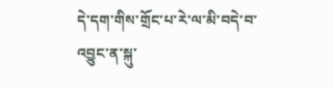དེ་དག་གིས་གྲོང་པ་རེ་ལ་མི་བདེ་བ་འབྱུང་ན་སྐུ་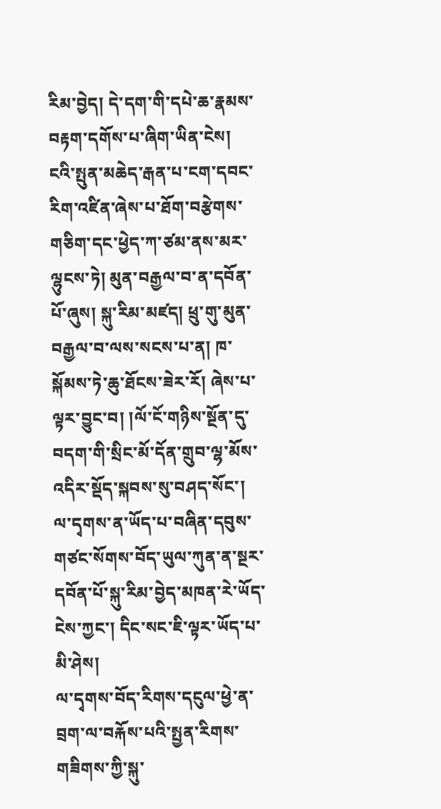རིམ་བྱེད། དེ་དག་གི་དཔེ་ཆ་རྣམས་བརྟག་དགོས་པ་ཞིག་ཡིན་ངེས། ངའི་སྤུན་མཆེད་རྒན་པ་ངག་དབང་རིག་འཛིན་ཞེས་པ་ཐོག་བརྩེགས་གཅིག་དང་ཕྱེད་ཀ་ཙམ་ནས་མར་ལྷུངས་ཏེ། མུན་བརྒྱལ་བ་ན་དབོན་པོ་ཞུས། སྐུ་རིམ་མཛད། ཕྲུ་གུ་མུན་བརྒྱལ་བ་ལས་སངས་པ་ན། ཁ་སྐོམས་ཏེ་ཆུ་ཐོངས་ཟེར་རོ། ཞེས་པ་ལྟར་བྱུང་བ། །ལོ་ངོ་གཉིས་སྔོན་དུ་བདག་གི་སྲིང་མོ་དོན་གྲུབ་ལྷ་མོས་འདིར་སྡོད་སྐབས་སུ་བཤད་སོང་། ལ་དྭགས་ན་ཡོད་པ་བཞིན་དབུས་གཙང་སོགས་བོད་ཡུལ་ཀུན་ན་སྔར་དབོན་པོ་སྐུ་རིམ་བྱེད་མཁན་རེ་ཡོད་ངེས་ཀྱང་། དིང་སང་ཇི་ལྟར་ཡོད་པ་མི་ཤེས།
ལ་དྭགས་བོད་རིགས་དངུལ་ཕྱེ་ན་བྲག་ལ་བརྐོས་པའི་སྤྱན་རིགས་གཟིགས་ཀྱི་སྐུ་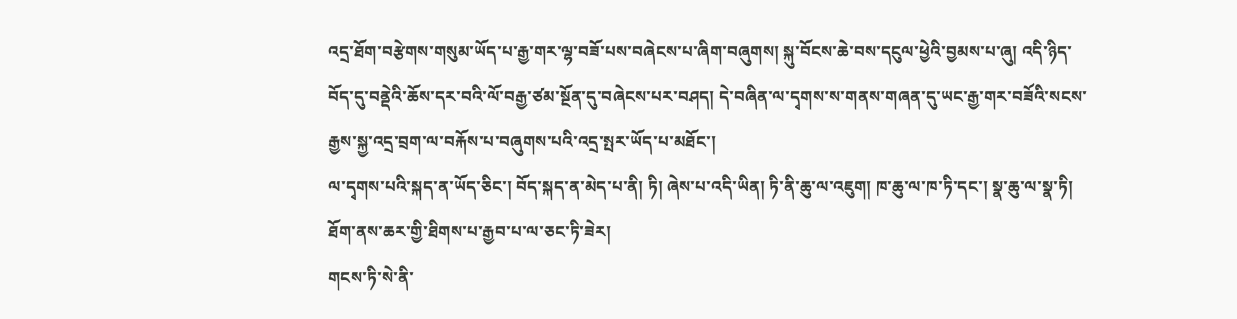འདྲ་ཐོག་བརྩེགས་གསུམ་ཡོད་པ་རྒྱ་གར་ལྷ་བཟོ་པས་བཞེངས་པ་ཞིག་བཞུགས། སྐུ་བོངས་ཆེ་བས་དངུལ་ཕྱེའི་བྱམས་པ་ཞུ། འདི་ཉིད་བོད་དུ་བནྡེའི་ཆོས་དར་བའི་ལོ་བརྒྱ་ཙམ་སྔོན་དུ་བཞེངས་པར་བཤད། དེ་བཞིན་ལ་དྭགས་ས་གནས་གཞན་དུ་ཡང་རྒྱ་གར་བཟོའི་སངས་རྒྱས་སྐྱ་འདྲ་བྲག་ལ་བརྐོས་པ་བཞུགས་པའི་འདྲ་སྤར་ཡོད་པ་མཐོང་།
ལ་དྭགས་པའི་སྐད་ན་ཡོད་ཅིང་། བོད་སྐད་ན་མེད་པ་ནི། ཏི། ཞེས་པ་འདི་ཡིན། ཏི་ནི་ཆུ་ལ་འཇུག། ཁ་ཆུ་ལ་ཁ་ཏི་དང་། སྣ་ཆུ་ལ་སྣ་ཏི། ཐོག་ནས་ཆར་གྱི་ཐིགས་པ་རྒྱབ་པ་ལ་ཅང་ཏི་ཟེར།
གངས་ཏི་སེ་ནི་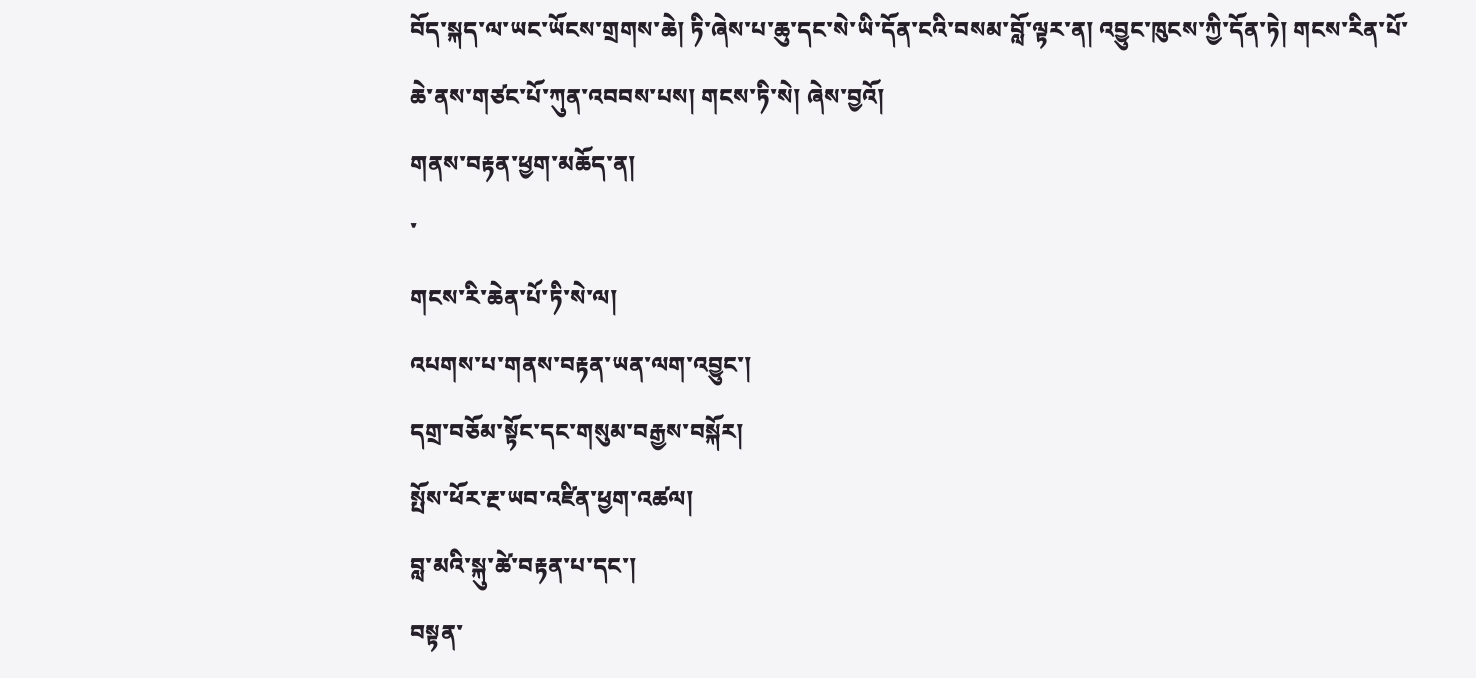བོད་སྐད་ལ་ཡང་ཡོངས་གྲགས་ཆེ། ཏི་ཞེས་པ་ཆུ་དང་སེ་ཡི་དོན་ངའི་བསམ་བློ་ལྟར་ན། འབྱུང་ཁུངས་ཀྱི་དོན་ཏེ། གངས་རིན་པོ་ཆེ་ནས་གཙང་པོ་ཀུན་འབབས་པས། གངས་ཏི་སེ། ཞེས་བྱའོ།
གནས་བརྟན་ཕྱག་མཆོད་ན།
་
གངས་རི་ཆེན་པོ་ཏི་སེ་ལ།
འཔགས་པ་གནས་བརྟན་ཡན་ལག་འབྱུང་།
དགྲ་བཅོམ་སྟོང་དང་གསུམ་བརྒྱས་བསྐོར།
སྤོས་ཕོར་རྔ་ཡབ་འཛིན་ཕྱག་འཚལ།
བླ་མའི་སྐུ་ཚེ་བརྟན་པ་དང་།
བསྟན་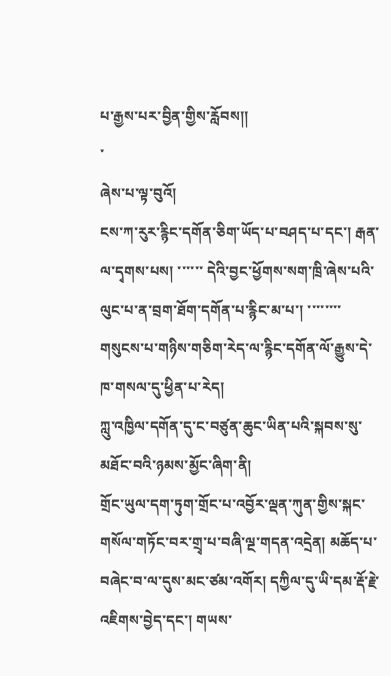པ་རྒྱས་པར་བྱིན་གྱིས་རློབས།།
་
ཞེས་པ་ལྟ་བུའོ།
ངས་ཀ་རུར་རྙིང་དགོན་ཅིག་ཡོད་པ་བཤད་པ་དང་། རྒན་ལ་དྭགས་པས། ་་་་་་ དེའི་བྱང་ཕྱོགས་སག་ཁྲི་ཞེས་པའི་ལུང་པ་ན་བྲག་ཐོག་དགོན་པ་རྙིང་མ་པ་། ་་་་་་་་ གསུངས་པ་གཉིས་གཅིག་རེད་ལ་རྙིང་དགོན་ལོ་རྒྱུས་དེ་ཁ་གསལ་དུ་ཕྱིན་པ་རེད།
ཀླུ་འཁྱིལ་དགོན་དུ་ང་བཙུན་ཆུང་ཡིན་པའི་སྐབས་སུ་མཐོང་བའི་ཉམས་མྱོང་ཞིག་ནི།
གྲོང་ཡུལ་དག་ཏུག་གྲོང་པ་འབྱོར་ལྡན་ཀུན་གྱིས་སྐང་གསོལ་གཏོང་བར་གྲྭ་པ་བཞི་ལྔ་གདན་འདྲེན། མཆོད་པ་བཞེང་བ་ལ་དུས་མང་ཙམ་འགོར། དཀྱིལ་དུ་ཡི་དམ་རྡོ་རྗེ་འཇིགས་བྱེད་དང་། གཡས་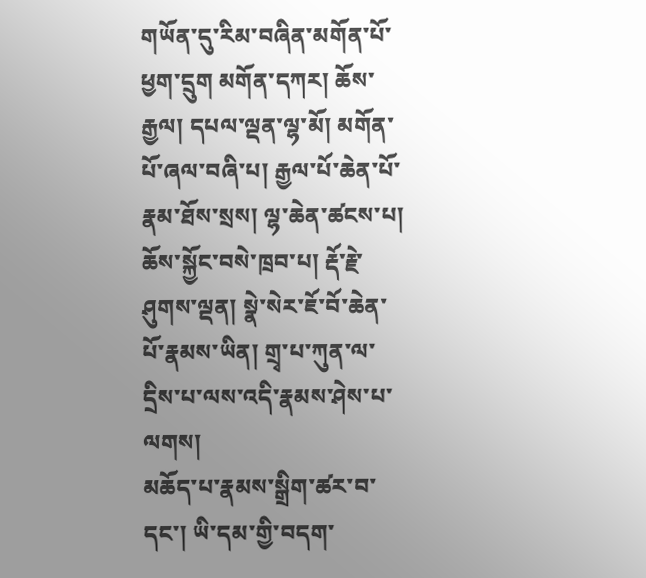གཡོན་དུ་རིམ་བཞིན་མགོན་པོ་ཕྱག་དྲུག མགོན་དཀར། ཆོས་རྒྱལ། དཔལ་ལྡན་ལྷ་མོ། མགོན་པོ་ཞལ་བཞི་པ། རྒྱལ་པོ་ཆེན་པོ་རྣམ་ཐོས་སྲས། ལྷ་ཆེན་ཚངས་པ། ཆོས་སྐྱོང་བསེ་ཁྲབ་པ། རྡོ་རྗེ་ཤུགས་ལྡན། སྣེ་སེར་ཇོ་བོ་ཆེན་པོ་རྣམས་ཡིན། གྲྭ་པ་ཀུན་ལ་དྲིས་པ་ལས་འདི་རྣམས་ཤེས་པ་ལགས།
མཆོད་པ་རྣམས་སྒྲིག་ཚར་བ་དང་། ཡི་དམ་གྱི་བདག་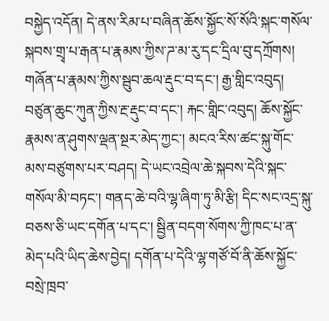བསྐྱེད་འདོན། དེ་ནས་རིམ་པ་བཞིན་ཆོས་སྐྱོང་སོ་སོའི་སྐང་གསོལ་སྐབས་གྲྭ་པ་རྒན་པ་རྣམས་ཀྱིས་ཌ་མ་རུ་དང་དྲིལ་བུ་དཀྲོགས། གཞོན་པ་རྣམས་ཀྱིས་སྦུབ་ཆལ་རྡུང་བ་དང་། རྒྱ་གླིང་འབུད། བཙུན་ཆུང་ཀུན་ཀྱིས་རྔ་རྡུང་བ་དང་། རྐང་གླིང་འབུད། ཆོས་སྐྱོང་རྣམས་ན་ཤུགས་ལྡན་སྔར་མེད་ཀྱང་། མངའ་རིས་ཚང་སྐུ་གོང་མས་བཙུགས་པར་བཤད། དེ་ཡང་འབྲེལ་ཆེ་སྐབས་དེའི་སྐང་གསོལ་མི་བཏང་། གནད་ཆེ་བའི་ལྷ་ཞིག་ཏུ་མི་རྩི། དིང་སང་འདྲ་སྐུ་བཅས་ཅི་ཡང་དགོན་པ་དང་། སྦྱིན་བདག་སོགས་ཀྱི་ཁང་པ་ན་མེད་པའི་ཡིད་ཆེས་བྱེད། དགོན་པ་དེའི་ལྷ་གཙོ་བོ་ནི་ཆོས་སྐྱོང་བསྲེ་ཁྲབ་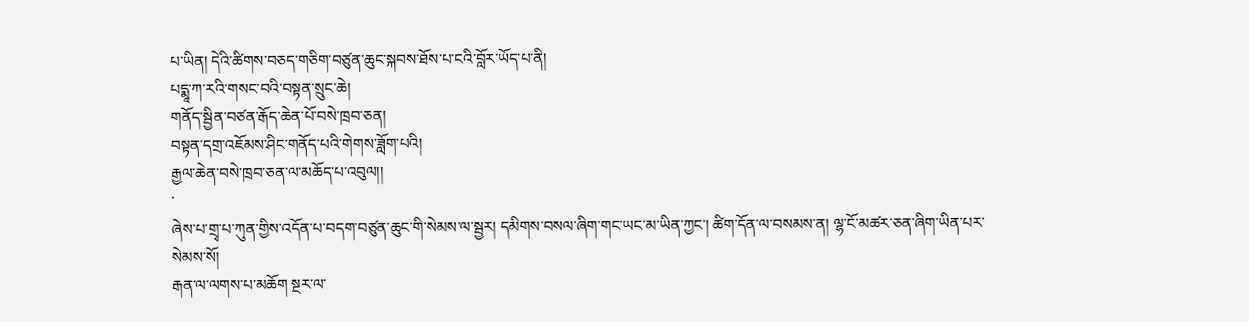པ་ཡིན། དེའི་ཚིགས་བཅད་གཅིག་བཙུན་ཆུང་སྐབས་ཐོས་པ་ངའི་བློར་ཡོད་པ་ནི།
པདྨཱ་ཀ་རའི་གསང་བའི་བསྟན་སྲུང་ཆེ།
གནོད་སྦྱིན་བཙན་རྒོད་ཆེན་པོ་བསེ་ཁྲབ་ཅན།
བསྟན་དགྲ་འཇོམས་ཤིང་གནོད་པའི་གེགས་ཟློག་པའི།
རྒྱལ་ཆེན་བསེ་ཁྲབ་ཅན་ལ་མཆོད་པ་འབུལ།།
་
ཞེས་པ་གྲྭ་པ་ཀུན་གྱིས་འདོན་པ་བདག་བཙུན་ཆུང་གི་སེམས་ལ་སྦྱར། དམིགས་བསལ་ཞིག་གང་ཡང་མ་ཡིན་ཀྱང་། ཚིག་དོན་ལ་བསམས་ན། ལྷ་ངོ་མཚར་ཅན་ཞིག་ཡིན་པར་སེམས་སོ།
རྒན་ལ་ལགས་པ་མཆོག སྔར་ལ་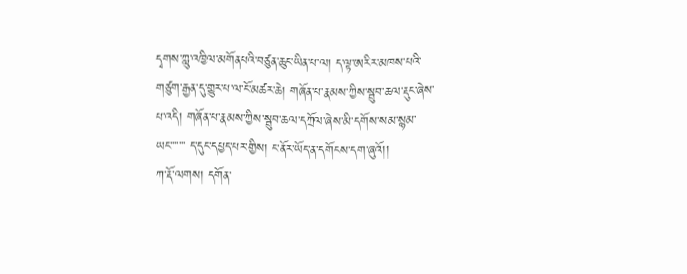དྭགས་ཀླུ་འཁྱིལ་མགོནཔའི་བཙུན་ཆུང་ཡིན་པ་ལ། ད་ལྟ་ཨརིར་མཁས་པའི་གཙུག་རྒྱན་དུ་གྱུར་པ་ལ་ངོ་མཚར་ཆེ། གཞོན་པ་རྣམས་ཀྱིས་སྦུབ་ཆལ་རྡུང་ཞེས་པ་འདི། གཞོན་པ་རྣམས་ཀྱིས་སྦུབ་ཆལ་དཀྲོལ་ཞེས་མི་དགོས་སམ་སྙམ་ཡང་་་་་་་ ད་དུང་དཔྱད་པར་གྱིས། ང་ནོར་ཡོད་ན་དགོངས་དག་ཞུའོ།།
ཀ་རྡོ་ལགས། དགོན་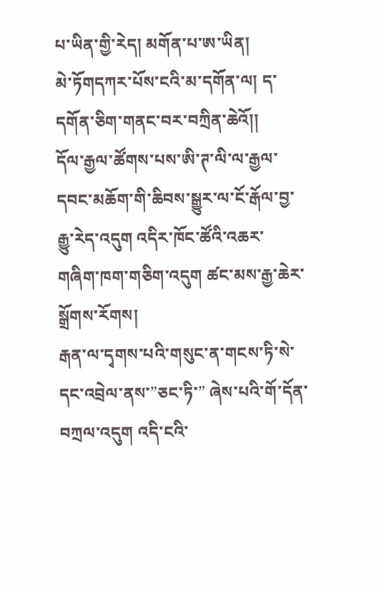པ་ཡིན་གྱི་རེད། མགོན་པ་ཨ་ཡིན།
མེ་ཏོགདཀར་པོས་ངའི་མ་དགོན་ལ། ད་དགོན་ཅིག་གནང་བར་བཀྲིན་ཆེའོ།།
དོལ་རྒྱལ་ཚོགས་པས་ཨི་ཊ་ལི་ལ་རྒྱལ་དབང་མཆོག་གི་ཆིབས་སྒྱུར་ལ་ངོ་རྒོལ་བྱ་རྒྱུ་རེད་འདུག འདིར་ཁོང་ཚོའི་འཆར་གཞིག་ཁག་གཅིག་འདུག ཚང་མས་རྒྱ་ཆེར་སྒྲོགས་རོགས།
རྒན་ལ་དྭགས་པའི་གསུང་ན་གངས་ཏི་སེ་དང་འབྲེལ་ནས་”ཅང་ཏི་” ཞེས་པའི་གོ་དོན་བཀྲལ་འདུག འདི་ངའི་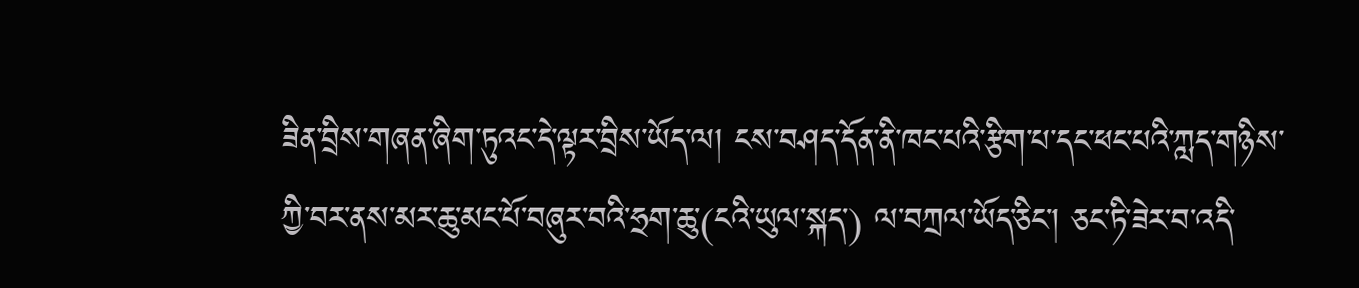ཟིན་བྲིས་གཞན་ཞིག་ཏུའང་དེ་ལྟར་བྲིས་ཡོད་ལ། ངས་བཤད་དོན་ནི་ཁང་པའི་རྩིག་པ་དང་ཕང་པའི་ཀླད་གཉིས་ཀྱི་བར་ནས་མར་ཆུ་མང་པོ་བཞུར་བའི་ཧྲག་ཆུ་(ངའི་ཡུལ་སྐད་) ལ་བཀྲལ་ཡོད་ཅིང་། ཅང་ཏི་ཟེར་བ་འདི་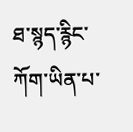ཐ་སྙད་རྙིང་ཀོག་ཡིན་པ་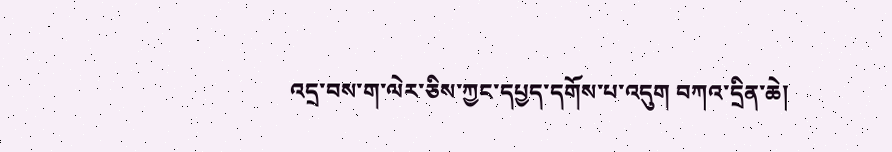འདྲ་བས་ག་ལེར་ཅིས་ཀྱང་དཔྱད་དགོས་པ་འདུག བཀའ་དྲིན་ཆེ།